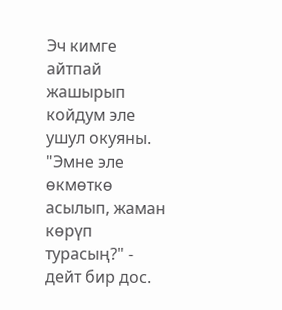Эч кимге айтпай жашырып койдум эле ушул окуяны. "Эмне эле өкмөткө асылып, жаман көрүп турасың?" - дейт бир дос.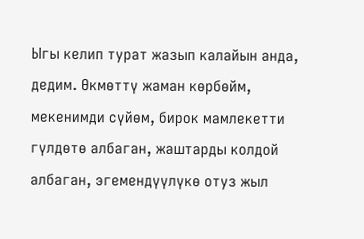Ыгы келип турат жазып калайын анда, дедим. Өкмөттү жаман көрбөйм, мекенимди сүйөм, бирок мамлекетти гүлдөтө албаган, жаштарды колдой албаган, эгемендүүлүкө отуз жыл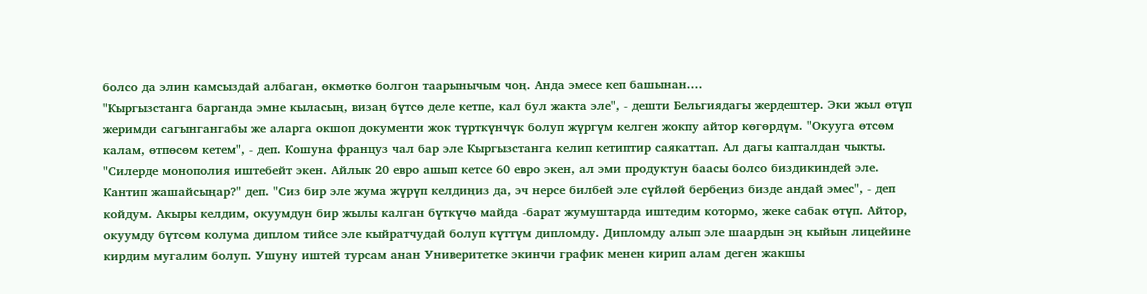болсо да элин камсыздай албаган, өкмөткө болгон таарынычым чоң. Анда эмесе кеп башынан....
"Кыргызстанга барганда эмне кыласың, визаң бүтсө деле кетпе, кал бул жакта эле", - дешти Бельгиядагы жердештер. Эки жыл өтүп жеримди сагынгангабы же аларга окшоп документи жок түрткүнчүк болуп жүргүм келген жокпу айтор көгөрдүм. "Окууга өтсөм калам, өтпөсөм кетем", - деп. Кошуна француз чал бар эле Кыргызстанга келип кетиптир саякаттап. Ал дагы капталдан чыкты. "Силерде монополия иштебейт экен. Айлык 20 евро ашып кетсе 60 евро экен, ал эми продуктун баасы болсо биздикиндей эле. Кантип жашайсыңар?" деп. "Сиз бир эле жума жүрүп келдиңиз да, эч нерсе билбей эле сүйлөй бербеңиз бизде андай эмес", - деп койдум. Акыры келдим, окуумдун бир жылы калган бүткүчө майда -барат жумуштарда иштедим котормо, жеке сабак өтүп. Айтор, окуумду бүтсөм колума диплом тийсе эле кыйратчудай болуп күттүм дипломду. Дипломду алып эле шаардын эң кыйын лицейине кирдим мугалим болуп. Ушуну иштей турсам анан Универитетке экинчи график менен кирип алам деген жакшы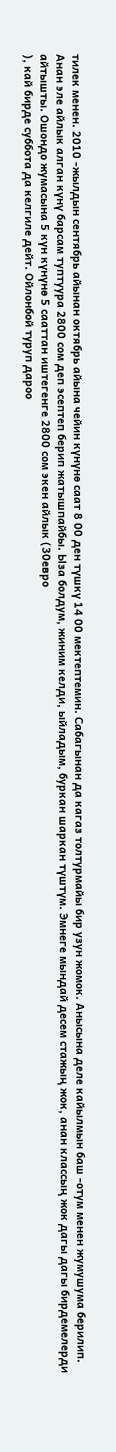тилек менен. 2010 -жылдын сентябрь айынан октябрь айына чейин күнүнө саат 8 00 ден түшкү 14 00 мектептемин. Сабагынан да кагаз толтурмайы бир узун жомок. Анысына деле кайылмын баш -отум менен жумушума берилип. Анан эле айлык алган күнү барсам туптуура 2800 сом деп эсептеп берип жатышпайбы. Ыза болдум, жиним келди, ыйладым, буркан шаркан түштүм. Эмнеге мындай десем стажың жок, анан классың жок дагы дагы бирдемелерди айтышты. Ошондо жумасына 5 күн күнүнө 5 сааттан иштегенге 2800 сом экен айлык (30евро
), кай бирде суббота да келгиле дейт. Ойлонбой туруп дароо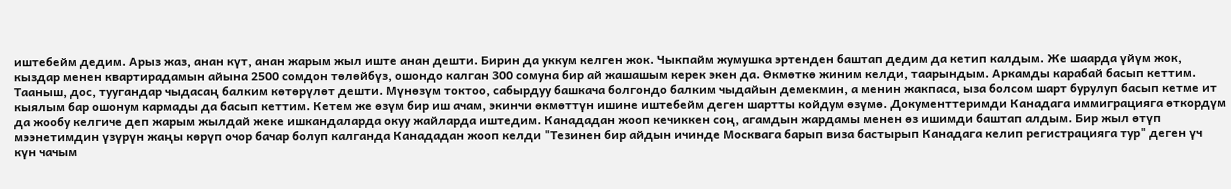иштебейм дедим. Арыз жаз, анан күт, анан жарым жыл иште анан дешти. Бирин да уккум келген жок. Чыкпайм жумушка эртенден баштап дедим да кетип калдым. Же шаарда үйүм жок, кыздар менен квартирадамын айына 2500 сомдон төлөйбүз, ошондо калган 300 сомуна бир ай жашашым керек экен да. Өкмөткө жиним келди, таарындым. Аркамды карабай басып кеттим. Тааныш, дос, туугандар чыдасаң балким көтөрүлөт дешти. Мүнөзүм токтоо, сабырдуу башкача болгондо балким чыдайын демекмин, а менин жакпаса, ыза болсом шарт бурулуп басып кетме ит кыялым бар ошонум кармады да басып кеттим. Кетем же өзүм бир иш ачам, экинчи өкмөттүн ишине иштебейм деген шартты койдум өзүмө. Документтеримди Канадага иммиграцияга өткордүм да жообу келгиче деп жарым жылдай жеке ишкандаларда окуу жайларда иштедим. Канададан жооп кечиккен соң, агамдын жардамы менен өз ишимди баштап алдым. Бир жыл өтүп мээнетимдин үзүрүн жаңы көрүп очор бачар болуп калганда Канададан жооп келди "Тезинен бир айдын ичинде Москвага барып виза бастырып Канадага келип регистрацияга тур" деген үч күн чачым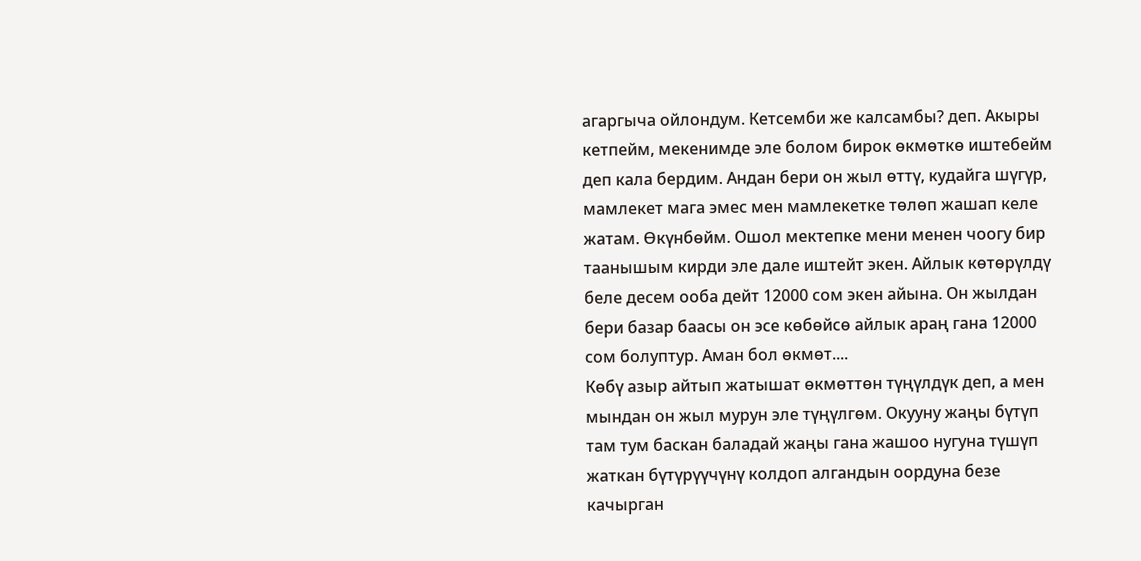агаргыча ойлондум. Кетсемби же калсамбы? деп. Акыры кетпейм, мекенимде эле болом бирок өкмөткө иштебейм деп кала бердим. Андан бери он жыл өттү, кудайга шүгүр, мамлекет мага эмес мен мамлекетке төлөп жашап келе жатам. Өкүнбөйм. Ошол мектепке мени менен чоогу бир таанышым кирди эле дале иштейт экен. Айлык көтөрүлдү беле десем ооба дейт 12000 сом экен айына. Он жылдан бери базар баасы он эсе көбөйсө айлык араң гана 12000 сом болуптур. Аман бол өкмөт....
Көбү азыр айтып жатышат өкмөттөн түңүлдүк деп, а мен мындан он жыл мурун эле түңүлгөм. Окууну жаңы бүтүп там тум баскан баладай жаңы гана жашоо нугуна түшүп жаткан бүтүрүүчүнү колдоп алгандын оордуна безе качырган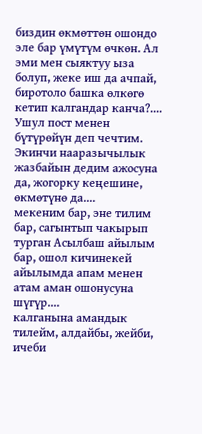биздин өкмөттөн ошондо эле бар үмүтүм өчкөн. Ал эми мен сыяктуу ыза болуп, жеке иш да ачпай, биротоло башка өлкөгө кетип калгандар канча?....
Ушул пост менен бүтүрөйүн деп чечтим. Экинчи нааразычылык жазбайын дедим ажосуна да, жогорку кеңешине, өкмөтүнө да....
мекеним бар, эне тилим бар, сагынтып чакырып турган Асылбаш айылым бар, ошол кичинекей айылымда апам менен атам аман ошонусуна шүгүр....
калганына амандык тилейм, алдайбы, жейби, ичеби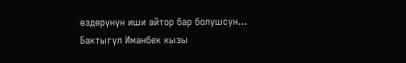өздөрүнүн иши айтор бар болушсун...
Бактыгүл Иманбек кызы